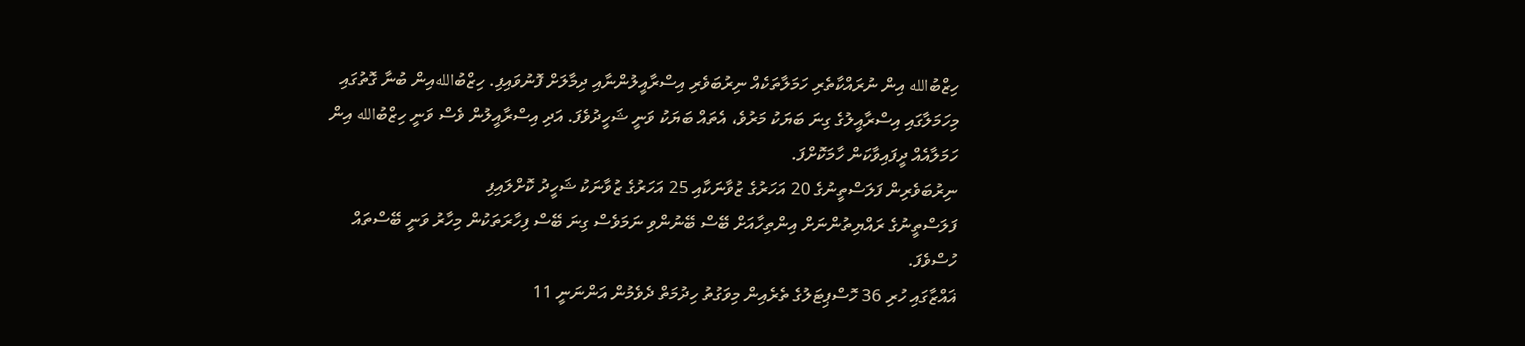ހިޒްބުالله އިން ނުރައްކާތެރި ހަމަލާތަކެއް ނިރުބަވެރި އިސްރާއީލުންނާއި ދިމާލަށް ފޮނުވައިފި. ހިޒްބުاللهއިން ބުނާ ގޮތުގައި މިހަމަލާގައި އިސްރާއީލުގެ ގިނަ ބަޔަކު މަރުވެ، އެތައް ބަޔަކު ވަނީ ޝަހީދުވެފަ. އަދި އިސްރާއީލުން ވެސް ވަނީ ހިޒްބުالله އިން ހަމަލާއެއް ދީފައިވާކަން ހާމަކޮށްފަ.
ނިރުބަވެރިން ފަލަސްތީނުގެ 20 އަހަރުގެ ޒުވާނަކާއި 25 އަހަރުގެ ޒުވާނަކު ޝަހީދު ކޮށްލައިފި
ފަލަސްތީނުގެ ރައްޔިތުންނަށް އިންތިހާއަށް ބޭސް ބޭނުންވި ނަމަވެސް ގިނަ ބޭސް ފިހާރަތަކުން މިހާރު ވަނީ ބޭސްތައް ހުސްވެފަ.
ޣައްޒާގައި ހުރި 36 ހޮސްޕިޓަލުގެ ތެރެއިން މިވަގުތު ހިދުމަތް ދެވެމުން އަންނަނީ 11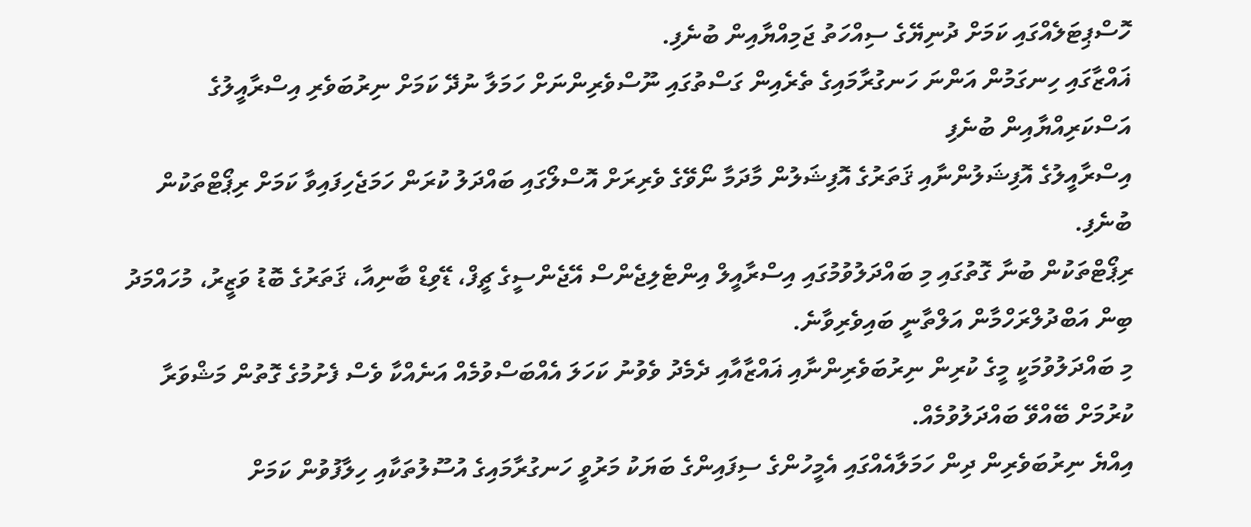ހޮސްޕިޓަލެއްގައި ކަމަށް ދުނިޔޭގެ ސިއްހަތު ޖަމިއްޔާއިން ބުނެފި.
ޣައްޒާގައި ހިނގަމުން އަންނަ ހަނގުރާމައިގެ ތެރެއިން ގަސްތުގައި ނޫސްވެރިންނަށް ހަމަލާ ނުދޭ ކަމަށް ނިރުބަވެރި އިސްރާއީލުގެ އަސްކަރިއްޔާއިން ބުނެފި
އިސްރާއީލުގެ އޮފިޝަލުންނާއި ޤަތަރުގެ އޮފިޝަލުން މާދަމާ ނޯވޭގެ ވެރިރަށް އޮސްލޯގައި ބައްދަލު ކުރަން ހަމަޖެހިފައިވާ ކަމަށް ރިޕޯޓްތަކުން ބުނެފި.
ރިޕޯޓްތަކުން ބުނާ ގޮތުގައި މި ބައްދަލުވުމުގައި އިސްރާއީލް އިންޓެލިޖެންސް އޭޖެންސީގެ ޗީފް، ޑޭވިޑް ބާނިއާ، ޤަތަރުގެ ބޮޑު ވަޒީރު، މުހައްމަދު ބިން އަބްދުލްރަހްމާން އަލްތާނީ ބައިވެރިވާނެ.
މި ބައްދަލުވުމަކީ މީގެ ކުރިން ނިރުބަވެރިންނާއި ޣައްޒާއާއި ދެމެދު ވެވުނު ކަހަލަ އެއްބަސްވުމެއް އަނެއްކާ ވެސް ފެށުމުގެ ގޮތުން މަޝްވަރާ ކުރުމަށް ބޭއްވޭ ބައްދަލުވުމެއް.
އިއްޔެ ނިރުބަވެރިން ދިން ހަމަލާއެއްގައި އެމީހުންގެ ސިފައިންގެ ބަޔަކު މަރުވީ ހަނގުރާމައިގެ އުސޫލުތަކާއި ހިލާފުވުން ކަމަށް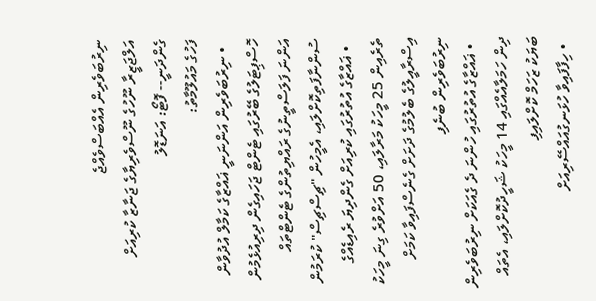ނިރުބަވެރިން އެއްބަސްވެއްޖެ
އަލްޖަޒީރާ ނޫހުގެ ނޫސްވެރިޔާގެ ޖަނާޒާ ކުރިއަށް ގެންދަނީ-- ފޮޓޯ: އަނަޑޮލު
ފަހުގެ މައުލޫމާތު:
  • ނިރުބަވެރިން އަންނަނީ ޣައްޒާގެ ކަމާލް އުދުވާން ހޮސްޕިޓަލުގެ ބޭރުގައި ޓެންޓް ޖަހައިގެން ދިރިއުޅެމުން އަންނަ ފަލަސްތީނުގެ ރައްޔިތުންގެ ޓެންޓްތައް ސުންނާފަތިކޮށްލައި، އެމީހުން "ޗިސްޗިސް" ކުރަމުން
  • ޣައްޒާގެ އުތުރުގައި ކުރިއަށް ގެންދިޔަ ރެއިޑެއްގެ ތެރެއިން 25 މީހަކު މަރާލައި، 50 އަށްވުރެ ގިނަ މީހަކު އިސްރާއީލުގެ ބެލުމުގެ ދަށަށް ގެނެސްފައިވާ ކަމަށް ނިރުބަވެރިން ބުނެފި
  • ޣައްޒާގެ އުތުރުގައި ހުންނަ ދެ ގެއަކަށް ނިރުބަވެރިން ދިން ހަމަލާއެއްގައި 14 މީހަކު ޝަހީދުކޮށްލައި، އެތައް ބަޔަކު ޒަހަމް ކޮށްލައިފި
  • ހިފާފައިވާ ހުޅަނގުއައްސޭރިއަށް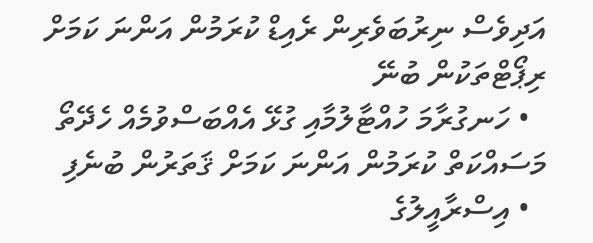އަދިވެސް ނިރުބަވެރިން ރެއިޑް ކުރަމުން އަންނަ ކަމަށް ރިޕޯޓްތަކުން ބުނޭ
  • ހަނގުރާމަ ހުއްޓާލުމާއި ގުޅޭ އެއްބަސްވުމެއް ހެދޭތޯ މަސައްކަތް ކުރަމުން އަންނަ ކަމަށް ޤަތަރުން ބުނެފި
  • އިސްރާއީލުގެ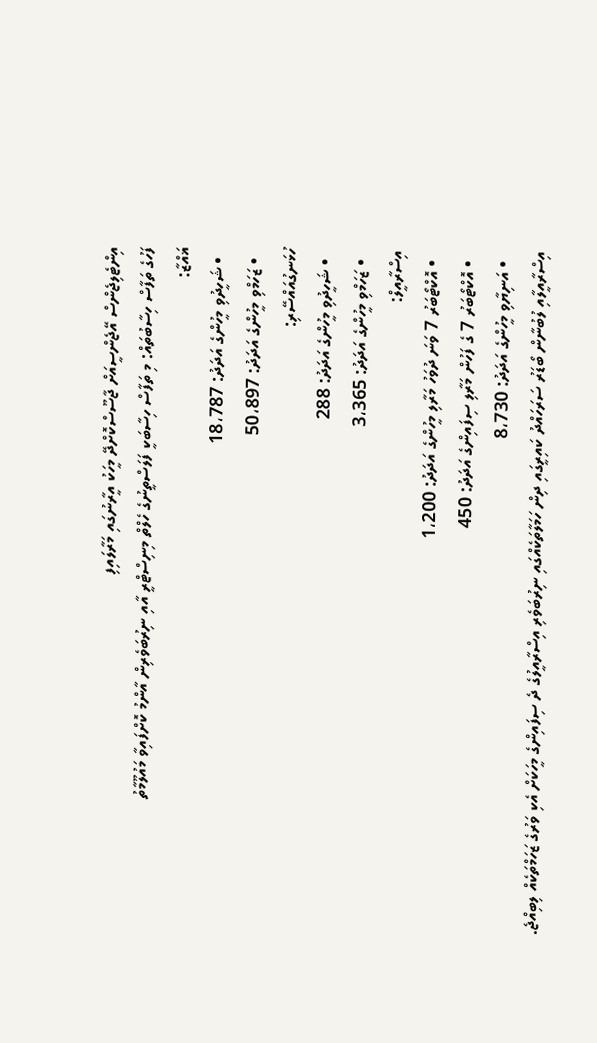އިންޓެލިޖެންސް އޭޖެންސީއަށް ޖާސޫސްކޮށްދޭ މީހަކު އީރާނުގައި މަރާލައިފި
ފަހުގެ ތަފާސް ހިސާބުތައް: މި ތަފާސް ހިސާބަކީ ފަލަސްތީނުގެ ހެލްތް މިނިސްޓްރީ އާއި ނިރުބަވެރިން އާންމު ކޮށްފައިވާ މައުލޫމާތު
ޣައްޒާ:
  • ޝަހީދުވި މީހުންގެ އަދަދު: 18،787
  • ޒަހަމްވި މީހުންގެ އަދަދު: 50،897
ހުޅަނގުއައްސޭރި:
  • ޝަހީދުވި މީހުންގެ އަދަދު: 288
  • ޒަހަމްވި މީހުންގެ އަދަދު: 3،365
އިސްރާއީލް:
  • އޮކްޓޯބަރު 7 ވަނަ ދުވަހު މަރާލި މީހުންގެ އަދަދު: 1،200
  • އޮކްޓޯބަރު 7 ގެ ފަހުން މަރާލި ސިފައިންގެ އަދަދު: 450
  • އަނިޔާވި މީހުންގެ އަދަދު: 8،730
އިސްރާއީލާއި ލުބުނާން ބޯޑަރު ސަރަހައްދު ކައިރީގައި ދިން ހަމަލާތަކެއްގައި ނިރުބަވެރި އިސްރާއީލުގެ ދެ ސިފައިންގެ މީހަކަށް އެކި ވަރުގެ ޒަހަމްތަކެއް ލިބިއްޖެ.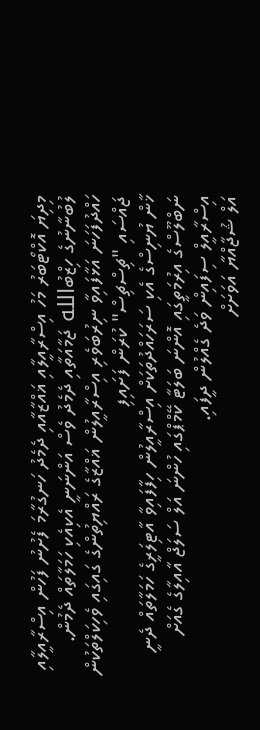މިދިޔަ އޮކްޓޯބަރު މަހު އިސްރާއީލާއި ޣައްޒާއާއި ދެމެދު ހަނގުރާމަ ފެށުނު ފަހުން އިސްރާއީލާއި ލުބުނާނުގެ ހިޒްބުالله ޖަމާއަތާއި ދެމެދު ވެސް އަންނަނީ އެކިއެކި ހަމަލާތައް ދެމުން.
ހައްދުފަހަނަ އަޅާފައިވާ ނިރުބަވެރި އިސްރާއީލުން ޣައްޒާގެ ރައްޔިތުންގެ ގައިގައި ވެހިކަލްތަކުން ޖައްސައި "ޗިސްޗިސް" ކުރަން ފަށައިފި
ޚާން ޔުނިސްގެ އެކި ސަރަހައްދުތަކަށް އިސްރާއީލުން ހިފާފައިވާ އާޓިލަރީގެ ހަމަލާތައް ދެނީ
ނަބްލޫސްގެ އިރުމަތީގައި އޮންނަ ބަލަޓާ ކޭމްޕްގައި ހުންނަ އަލް ސަލަޖް އާއިލާގެ ގެއަށް އިސްރާއީލް ސިފައިން ވަދެ ގެއްލުން ދީފައި.
އަލް ޝުޖާއްޔާ އަވަށަށް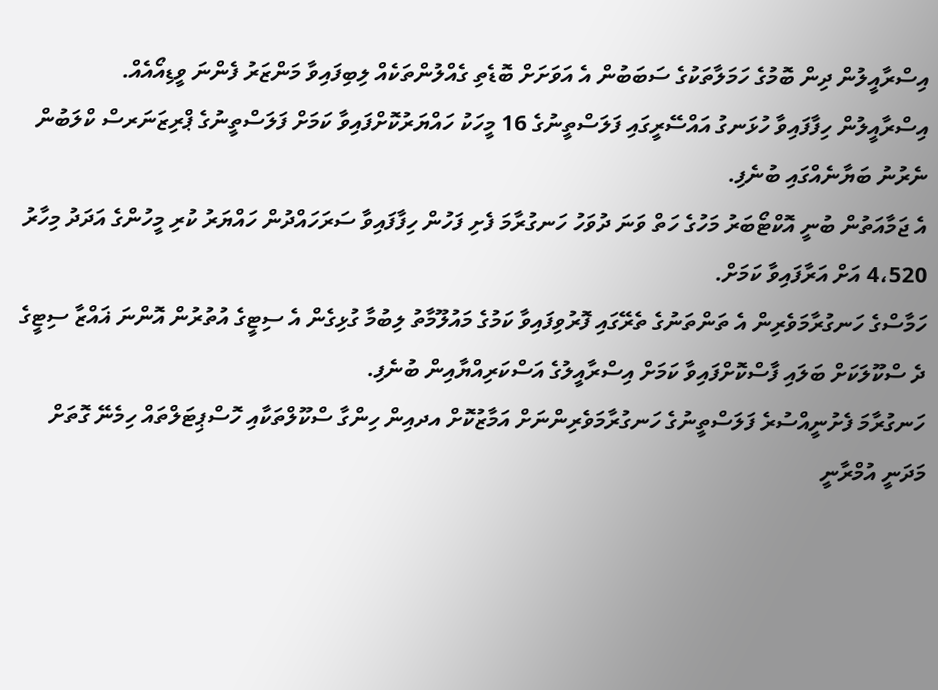އިސްރާއީލުން ދިން ބޮމުގެ ހަމަލާތަކުގެ ސަބަބުން އެ އަވަށަށް ބޮޑެތި ގެއްލުންތަކެއް ލިބިފައިވާ މަންޒަރު ފެންނަ ވީޑިއޯއެއް.
އިސްރާއީލުން ހިފާފައިވާ ހުޅަނގު އައްސޭރީގައި ފަލަސްތީނުގެ 16 މީހަކު ހައްޔަރުކޮށްފައިވާ ކަމަށް ފަލަސްތީނުގެ ޕްރިޒަނަރސް ކްލަބުން ނެރުނު ބަޔާނެއްގައި ބުނެފި.
އެ ޖަމާއަތުން ބުނީ އޮކްޓޯބަރު މަހުގެ ހަތް ވަނަ ދުވަހު ހަނގުރާމަ ފެށި ފަހުން ހިފާފައިވާ ސަރަހައްދުން ހައްޔަރު ކުރި މީހުންގެ އަދަދު މިހާރު 4،520 އަށް އަރާފައިވާ ކަމަށް.
ހަމާސްގެ ހަނގުރާމަވެރިން އެ ތަންތަނުގެ ތެރޭގައި ފޮރުވިފައިވާ ކަމުގެ މައުލޫމާތު ލިބުމާ ގުޅިގެން އެ ސިޓީގެ އުތުރުން އޮންނަ ޣައްޒާ ސިޓީގެ ދެ ސްކޫލަކަށް ބަލައި ފާސްކޮށްފައިވާ ކަމަށް އިސްރާއީލުގެ އަސްކަރިއްޔާއިން ބުނެފި.
ހަނގުރާމަ ފެށުނީއްސުރެ ފަލަސްތީނުގެ ހަނގުރާމަވެރިންނަށް އަމާޒުކޮށް އދއިން ހިންގާ ސްކޫލްތަކާއި ހޮސްޕިޓަލްތައް ހިމެނޭ ގޮތަށް މަދަނީ އުމްރާނީ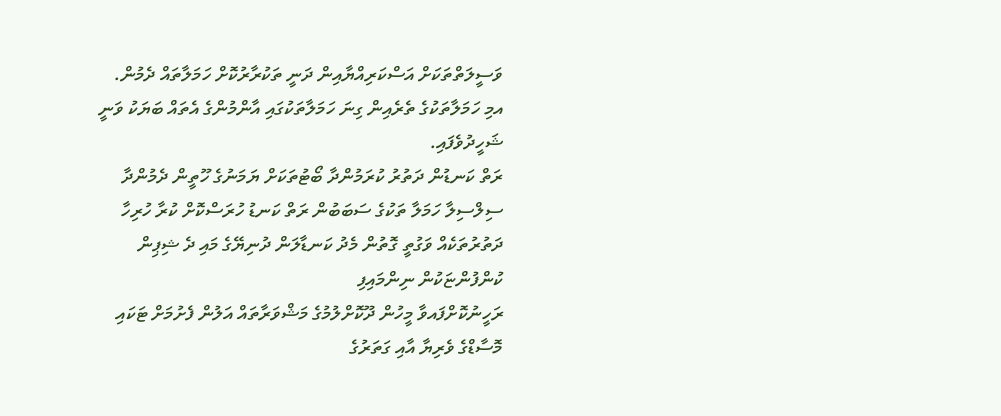ވަސީލަތްތަކަށް އަސްކަރިއްޔާއިން ދަނީ ތަކުރާރުކޮށް ހަމަލާތައް ދެމުން. އމި ހަމަލާތަކުގެ ތެރެއިން ގިނަ ހަމަލާތަކުގައި އާންމުންގެ އެތައް ބަޔަކު ވަނީ ޝަހީދުވެފައި.
ރަތް ކަނޑުން ދަތުރު ކުރަމުންދާ ބޯޓުތަކަށް ޔަމަނުގެ ހޫތީން ދެމުންދާ ސިލްސިލާ ހަމަލާ ތަކުގެ ސަބަބުން ރަތް ކަނޑު ހުރަސްކޮށް ކުރާ ހުރިހާ ދަތުރުތަކެއް ވަގުތީ ގޮތުން މެދު ކަނޑާލަން ދުނިޔޭގެ މައި ދެ ޝިޕިން ކުންފުންޏަކުން ނިންމައިފި
ރަހީނުކޮށްފައވާ މީހުން ދޫކޮށްލުމުގެ މަޝްވަރާތައް އަލުން ފެށުމަށް ޓަކައި މޮސާޑްގެ ވެރިޔާ އާއި ގަތަރުގެ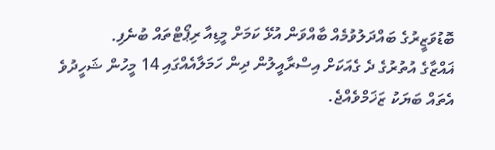ބޮޑުވަޒީރުގެ ބައްދަލުވުމެއް ބާއްވަން އުޅޭ ކަމަށް މީޑިއާ ރިޕޯޓްތައް ބުނެފި.
ޣައްޒާގެ އުތުރުގެ ދެ ގެއަކަށް އިސްރާއީލުން ދިން ހަމަލާއެއްގައި 14 މީހުން ޝަހީދުވެ އެތައް ބަޔަކު ޒަޚަމްވެއްޖެ.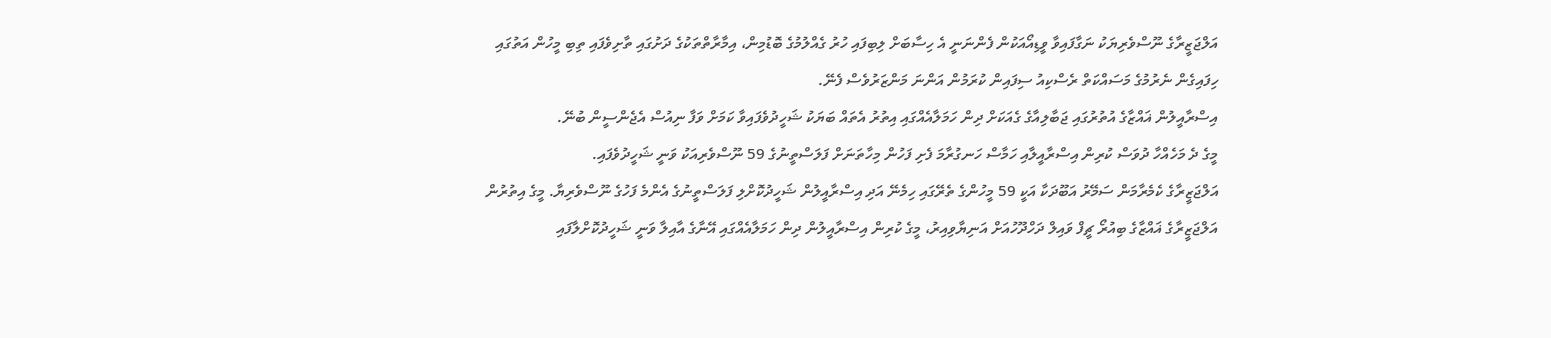އަލްޖަޒީރާގެ ނޫސްވެރިޔަކު ނަގާފައިވާ ވީޑިއޯއަކުން ފެންނަނީ އެ ހިސާބަށް ލިބިފައި ހުރު ގެއްލުމުގެ ބޮޑުމިން، އިމާރާތްތަކުގެ ދަށުގައި ތާށިވެފައި ތިބި މީހުން އަތުގައި ހިފައިގެން ނެރުމުގެ މަސައްކަތް ރެސްކިއު ސިފައިން ކުރަމުން އަންނަ މަންޒަރުވެސް ފެނޭ.
އިސްރާއީލުން ޣައްޒާގެ އުތުރުގައި ޖަބާލިއާގެ ގެއަކަށް ދިން ހަމަލާއެއްގައި އިތުރު އެތައް ބަޔަކު ޝަހީދުވެފައިވާ ކަމަށް ވަފާ ނިއުސް އެޖެންސީން ބުނޭ.
މީގެ ދެ މަހެއްހާ ދުވަސް ކުރިން އިސްރާއީލާއި ހަމާސް ހަނގުރާމަ ފެށި ފަހުން މިހާތަނަށް ފަލަސްތީނުގެ 59 ނޫސްވެރިއަކު ވަނީ ޝަހީދުވެފައި.
އަލްޖަޒީރާގެ ކެމެރާމަން ސަމޭރު އަބޫދަކާ އަކީ 59 މީހުންގެ ތެރޭގައި ހިމެނޭ އަދި އިސްރާއީލުން ޝަހީދުކޮށްލި ފަލަސްތީނުގެ އެންމެ ފަހުގެ ނޫސްވެރިޔާ. މީގެ އިތުރުން އަލްޖަޒީރާގެ ޣައްޒާގެ ބިއުރޯ ޗީފް ވައިލް ދަހްދޫހުއަށް އަނިޔާވިއިރު، މީގެ ކުރިން އިސްރާއީލުން ދިން ހަމަލާއެއްގައި އޭނާގެ އާއިލާ ވަނީ ޝަހީދުކޮށްލާފައި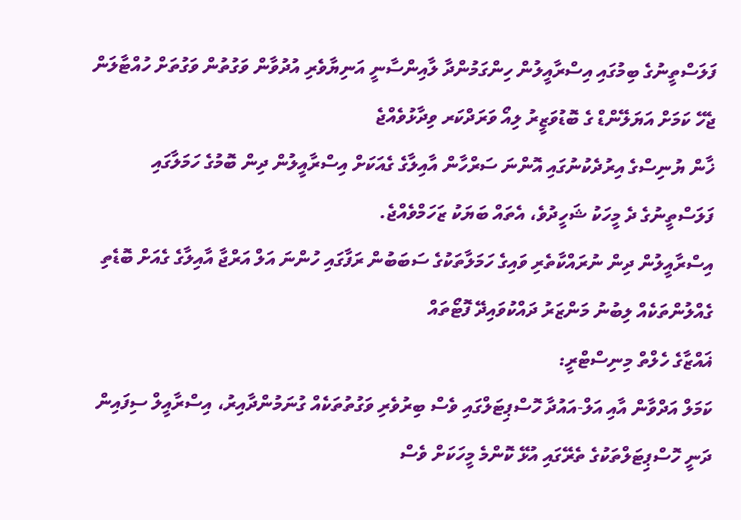ފަލަސްތީނުގެ ބިމުގައި އިސްރާއީލުން ހިންގަމުންދާ ލާއިންސާނީ އަނިޔާވެރި އުދުވާން ވަގުތުން ވަގުތަށް ހުއްޓާލަން ޖެހޭ ކަމަށް އަޔަލޭންޑް ގެ ބޮޑުވަޒީރު ލިއޯ ވަރަދްކަރ ވިދާޅުވެއްޖެ
ޚާން ޔުނިސްގެ އިރުދެކުނުގައި އޮންނަ ސަރްހާން އާއިލާގެ ގެއަކަށް އިސްރާއީލުން ދިން ބޮމުގެ ހަމަލާގައި ފަލަސްތީނުގެ ދެ މީހަކު ޝަހީދުވެ، އެތައް ބަޔަކު ޒަހަމްވެއްޖެ.
އިސްރާއީލުން ދިން ނުރައްކާތެރި ވައިގެ ހަމަލާތަކުގެ ސަބަބުން ރަފާގައި ހުންނަ އަލް އަރްޖާ އާއިލާގެ ގެއަށް ބޮޑެތި ގެއްލުންތަކެއް ލިބުނު މަންޒަރު ދައްކުވައިދޭ ފޮޓޯތައް
ޣައްޒާގެ ހެލްތް މިނިސްޓްރީ:
ކަމަލް އަދްވާން އާއި އަލް-އައުދާ ހޮސްޕިޓަލްގައި ވެސް ބިރުވެރި ވަގުތުތަކެއް ގުނަމުންދާއިރު، އިސްރާއީލް ސިފައިން ދަނީ ހޮސްޕިޓަލްތަކުގެ ތެރޭގައި އުޅޭ ކޮންމެ މީހަކަށް ވެސް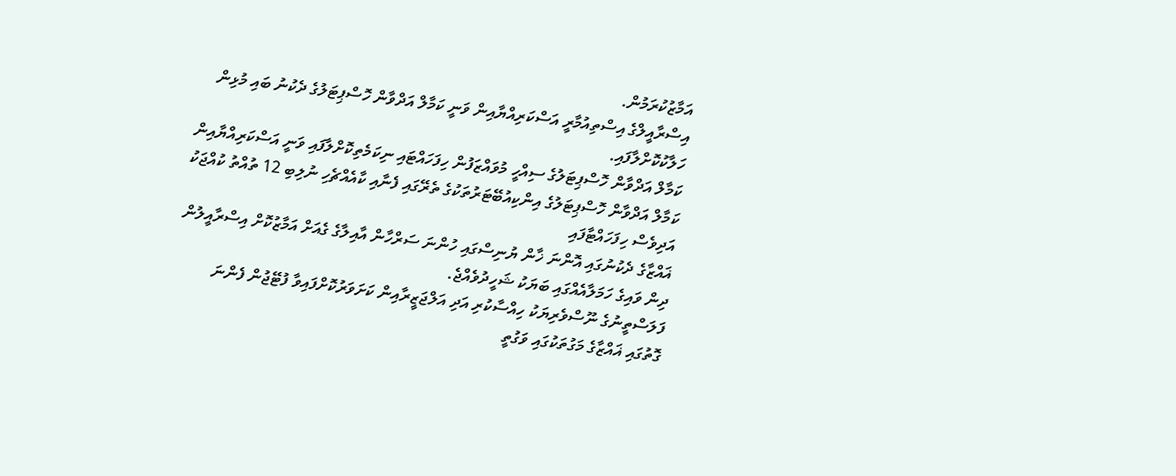އަމާޒުކުރަމުން.
އިސްރާއީލްގެ އިސްތިއުމާރީ އަސްކަރިއްޔާއިން ވަނީ ކަމާލް އަދްވާން ހޮސްޕިޓަލުގެ ދެކުނު ބައި މުޅިން ހަލާކުކޮށްލާފައި.
ކަމާލް އަދްވާން ހޮސްޕިޓަލުގެ ސިއްހީ މުވައްޒަފުން ހިފަހައްޓައި ނިކަމެތިކޮށްލާފައި ވަނީ އަސްކަރިއްޔާއިން
ކަމާލް އަދްވާން ހޮސްޕިޓަލުގެ އިންކިއުބޭޓަރުތަކުގެ ތެރޭގައި ފެނާއި ކާއެއްޗެހި ނުލިބި 12 ތުއްތު ކުއްޖަކު އަދިވެސް ހިފަހައްޓާފައި
ޣައްޒާގެ ދެކުނުގައި އޮންނަ ޚާން ޔުނިސްގައި ހުންނަ ސަރްހާން އާއިލާގެ ގެއަށް އަމާޒުކޮށް އިސްރާއީލުން ދިން ވައިގެ ހަމަލާއެއްގައި ބަޔަކު ޝަހީދުވެއްޖެ.
ފަލަސްތީނުގެ ނޫސްވެރިޔަކު ހިއްސާކުރި އަދި އަލްޖަޒީރާއިން ކަށަވަރުކޮށްފައިވާ ފުޓޭޖުން ފެންނަ ގޮތުގައި ޣައްޒާގެ މަގުތަކުގައި ވަގުތީ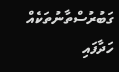ގަބުރުސްތާނުތަކެއް ހަދާފައި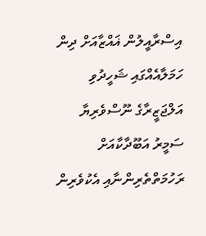އިސްރާއީލުން ޣައްޒާއަށް ދިން ހަމަލާއެއްގައި ޝަހީދުވި އަލްޖަޒީރާގެ ނޫސްވެރިޔާ ސަމީރު އަބޫދާކާއަށް ރަހުމަތްތެރިންނާއި އެކުވެރިން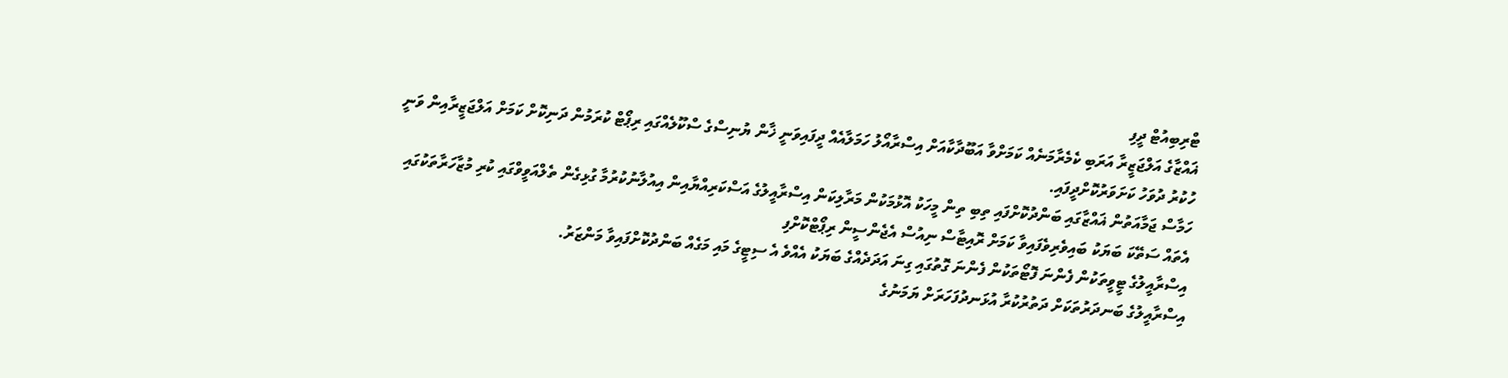ޓްރިބިއުޓް ދީފި
ޣައްޒާގެ އަލްޖަޒީރާ އަރަބި ކެމެރާމަނެއް ކަމަށްވާ އަބޫދާކާއަށް އިސްރާއޯލު ހަމަލާއެއް ދީފައިވަނީ ޚާން ޔުނިސްގެ ސްކޫލެއްގައި ރިޕޯޓް ކުރަމުން ދަނިކޮށް ކަމަށް އަލްޖަޒީރާއިން ވަނީ ހުކުރު ދުވަހު ކަށަވަރުކޮށްދީފައި.
ހަމާސް ޖަމާއަތުން ޣައްޒާގައި ބަންދުކޮށްފައި ތިބި ތިން މީހަކު އޮޅުމަކުން މަރާލިކަން އިސްރާއީލުގެ އަސްކަރިއްޔާއިން އިއުލާނުކުރުމާ ގުޅިގެން ތެލްއަވީވްގައި ކުރި މުޒާހަރާތަކުގައި އެތައް ސަތޭކަ ބަޔަކު ބައިވެރިވެފައިވާ ކަމަށް ރޮއިޓާސް ނިއުސް އެޖެންސީން ރިޕޯޓްކޮށްފި
އިސްރާއީލުގެ ޓީވީތަކުން ފެންނަ ފޮޓޯތަކުން ފެންނަ ގޮތުގައި ގިނަ އަދަދެއްގެ ބަޔަކު އެއްވެ އެ ސިޓީގެ މައި މަގެއް ބަންދުކޮށްފައިވާ މަންޒަރު.
އިސްރާއީލުގެ ބަނދަރުތަކަށް ދަތުރުކުރާ އުޅަނދުފަހަރަށް ޔަމަނުގެ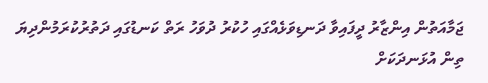ޖަމާއަތުން އިންޒާރު ދީފައިވާ ދަނޑިވަޅެއްގައި ހުކުރު ދުވަހު ރަތް ކަނޑުގައި ދަތުރުކުރަމުންދިޔަ ތިން އުޅަނދަކަށް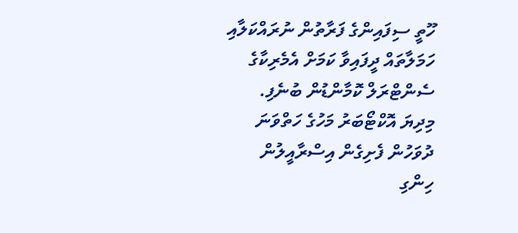ހޫތީ ސިފައިންގެ ފަރާތުން ނުރައްކަލާއި ހަމަލާތައް ދީފައިވާ ކަމަށް އެމެރިކާގެ ސެންޓްރަލް ކޮމާންޑުން ބުނެފި.
މިދިޔަ އޮކްޓޯބަރު މަހުގެ ހަތްވަނަ ދުވަހުން ފެށިގެން އިސްރާއީލުން ހިންގި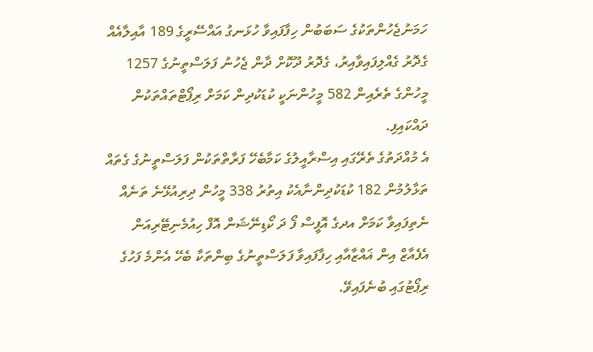ހަމަނުޖެހުންތަކުގެ ސަބަބުން ހިފާފައިވާ ހުޅަނގު އައްސޭރީގެ 189 އާއިލާއެއް ގެދޮރު ގެއްލިފައިވާއިރު، ގެދޮރު ދޫކޮށް ދާން ޖެހުނު ފަލަސްތީނުގެ 1257 މީހުންގެ ތެރެއިން 582 މީހުންނަކީ ކުޑަކުދިން ކަމަށް ރިޕޯޓްތައްތަކުން ދައްކައިފި.
އެ މުއްދަތުގެ ތެރޭގައި އިސްރާއީލުގެ ކަމާބެހޭ ފަރާތްތަކުން ފަލަސްތީނުގެ ގެތައް ތަޅާލުމުން 182 ކުޑަކުދިންނާއެކު އިތުރު 338 މީހުން ދިރިއުޅޭނެ ތަނެއް ނެތިފައިވާ ކަމަށް އދގެ އޮފީސް ފޯ ދަ ކޯޑިނޭޝަން އޮފް ހިއުމެނިޓޭރިއަން އެފެއާޒް އިން ޣައްޒާއާއި ހިފާފައިވާ ފަލަސްތީނުގެ ބިންތަކާ ބެހޭ އެންމެ ފަހުގެ ރިޕޯޓުގައި ބުނެފައިވޭ.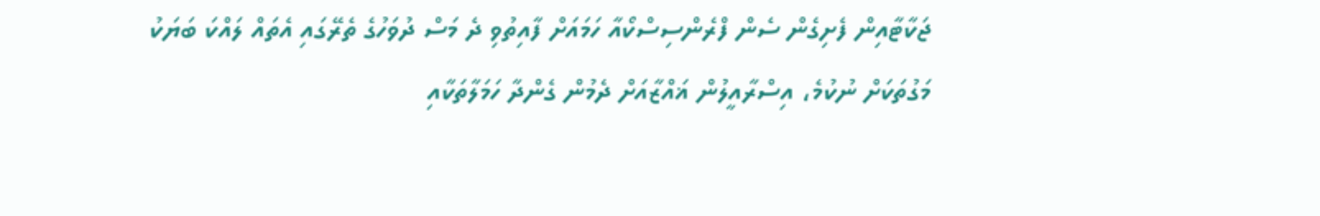ޖަކާޓާއިން ފެށިގެން ސެން ފްރެންސިސްކޯއާ ހަމައަށް ފާއިތުވި ދެ މަސް ދުވަހުގެ ތެރޭގައި އެތައް ލައްކަ ބަޔަކު މަގުތަކަށް ނުކުމެ، އިސްރާއީލުން ޣައްޒާއަށް ދެމުން ގެންދާ ހަމަލާތަކާއި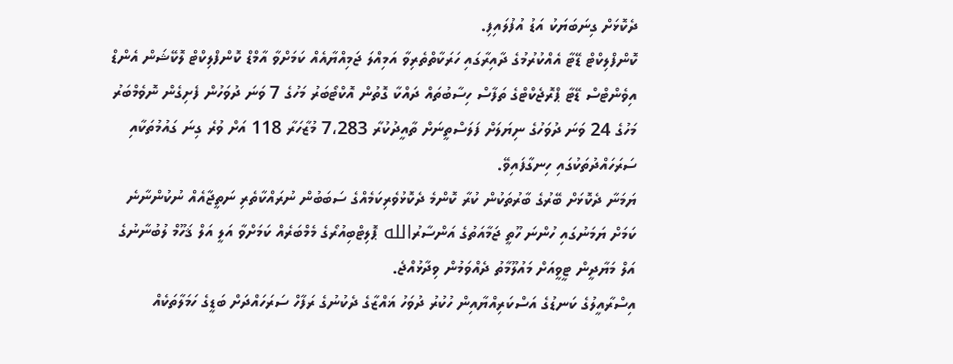ދެކޮޅަށް ގިނަބަޔަކު އަޑު އުފުލައިފި.
ކޮންފްލިކްޓް ޑޭޓާ އެއްކުރުމުގެ ދާއިރާގައި ހަރަކާތްތެރިވާ އަމިއްލަ ޖަމިއްޔާއެއް ކަމަށްވާ އާމްޑް ކޮންފްލިކްޓް ލޮކޭޝަން އެންޑް އިވެންޓްސް ޑޭޓާ ޕްރޮޖެކްޓްގެ ތަފާސް ހިސާބުތައް ދައްކާ ގޮތުން އޮކްޓޯބަރު މަހުގެ 7 ވަނަ ދުވަހުން ފެށިގެން ނޮވެމްބަރު މަހުގެ 24 ވަނަ ދުވަހުގެ ނިޔަލަށް ފަލަސްތީނަށް ތާއީދުކުރާ 7،283 މުޒާހަރާ 118 އަށް ވުރެ ގިނަ ގައުމުތަކާއި ސަރަހައްދުތަކުގައި ހިނގާފައިވޭ.
ޔަމަނާ ދެކޮޅަށް ބޭރުގެ ބާރުތަކުން ކުރާ ކޮންމެ ދެކޮޅުވެރިކަމެއްގެ ސަބަބުން ނުރައްކާތެރި ނަތީޖާއެއް ނުކުންނާނެ ކަމަށް ޔަމަނުގައި ހުންނަ ހޫތީ ޖަމާއަތުގެ އަންސާރުالله ޕޮލިޓްބިއުރޯގެ މެމްބަރެއް ކަމަށްވާ އަލީ އަލް ޤަހޫމް ލުބުނާނުގެ އަލް މަޔާދީން ޓީވީއަށް މައުލޫމާތު ދެއްވަމުން ވިދާޅުއްޖެ.
އިސްރާއީލުގެ ކަނޑުގެ އަސްކަރިއްޔާއިން ހުކުރު ދުވަހު ޣައްޒާގެ ދެކުނުގެ ރަފާހް ސަރަހައްދަށް ބަޑީގެ ހަމަލާތަކެއް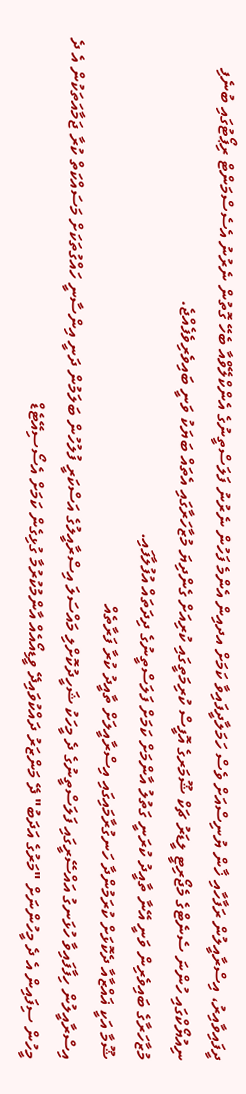ދީފައިވާއިރު، އިސްރާއީލުން ރަފާހާއި ޚާން ޔުނިސްއަށް ވެސް ހަމަލާދީފައިވާ ކަމަށް އދއިން އެންމެ ފަހުން ނެރުނު ފަލަސްތީނުގެ އެންކްލޭވްއާ ބެހޭ ގޮތުން ނެރުނު އެސެސްމަންޓް ރިޕޯޓުގައި ބުނެފި
ނިއުޔޯކްގައި ހުންނަ ސެނެޓްގެ މެޖޯރިޓީ ލީޑަރު ޗަކް ޝޫމަރގެ އޮފީސް ކުރިމަތީގައި ކުރިއަށް ގެންދިޔަ މުޒާހަރާގައި އެތައް ބަޔަކު ވަނީ ބައިވެރިވެފެއްޖެ.
މުޒާހަރާގެ ބައިވެރިން ވަނީ އޭނާ ތާއީދު ކުރަނީ ގަތުލު އާންމަށް ކަމަށް ފަލަސްތީނުގެ ދިދަތައް އުފުލާފައި.
ޝޫމާ އަކީ ޣައްޒާއާ ދެކޮޅަށް ކުރަމުންދާ ހަނގުރާމައިގައި އިސްރާއީލަށް ތާއީދު ކުރާ ފަރާތެއް
އިސްރާއީލުން ހިފާފައިވާ ހުޅަނގު އައްސޭރީގައި ފަލަސްތީނުގެ ދެ މީހަކު ޝަހީދުކޮށްލި މައްސަލަ އިސްރާއީލުގެ އަސްކަރީ ފުލުހުން ބަލަމުން ދަނީ އިންސާނީ ހައްގުތަކަށް މަސައްކަތް ކުރާ ޖަމާއަތަކުން އެ ދެ މީހުން ސިފައިން އެ ދެ މީހުންނަށް "މަރުގެ އަދަބު" ދޭ މަންޒަރު ދައްކުވައިދޭ ވީޑިއޯއެއް އާންމުކުރުމާ ގުޅިގެން ކަމަށް އެސޯސިއޭޓެޑް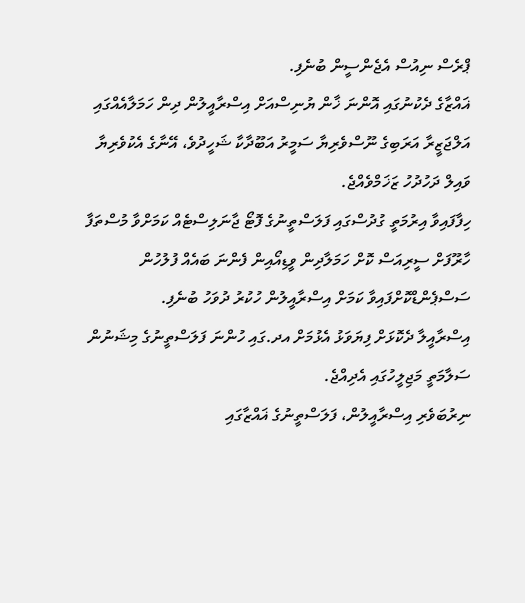ޕްރެސް ނިއުސް އެޖެންސީން ބުނެފި.
ޣައްޒާގެ ދެކުނުގައި އޮންނަ ޚާން ޔުނިސްއަށް އިސްރާއީލުން ދިން ހަމަލާއެއްގައި އަލްޖަޒީރާ އަރަބިގެ ނޫސްވެރިޔާ ސަމީރު އަބޫދާކާ ޝަހީދުވެ، އޭނާގެ އެކުވެރިޔާ ވައިލް ދަހުދުހު ޒަޚަމްވެއްޖެ.
ހިފާފައިވާ އިރުމަތީ ގުދުސްގައި ފަލަސްތީނުގެ ފޮޓޯ ޖާނަލިސްޓެއް ކަމަށްވާ މުސްތަފާ ހާރޫފަށް ސީރިއަސް ކޮށް ހަމަލާދިން ވީޑިއޯއިން ފެންނަ ބައެއް ފުލުހުން ސަސްޕެންޑްކޮށްފައިވާ ކަމަށް އިސްރާއީލުން ހުކުރު ދުވަހު ބުނެފި.
އިސްރާއީލާ ދެކޮޅަށް ފިޔަވަޅު އެޅުމަށް އދ.ގައި ހުންނަ ފަލަސްތީނުގެ މިޝަނުން ސަލާމަތީ މަޖިލީހުގައި އެދިއްޖެ.
ނިރުބަވެރި އިސްރާއީލުން، ފަލަސްތީނުގެ ޣައްޒާގައި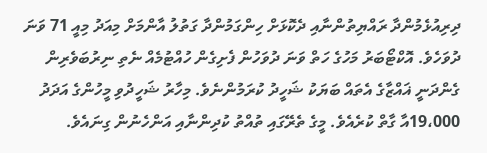ދިރިއުޅެމުންދާ ރައްޔިތުންނާއި ދެކޮޅަށް ހިންގަމުންދާ ގަތުލު އާންމަށް މިއަދު މިއީ 71 ވަނަ ދުވަހެވެ. އޮކްޓޯބަރު މަހުގެ ހަތް ވަނަ ދުވަހުން ފެށިގެން ހުއްޓުމެއް ނެތި ނިރުބަވެރިން ގެންދަނީ ޣައްޒާގެ އެތައް ބަޔަކު ޝަހީދު ކުރަމުންނެވެ. މިހާރު ޝަހީދުވި މީހުންގެ އަދަދު 19،000އާ ގާތް ކުރެއެވެ. މީގެ ތެރޭގައި ތުއްތު ކުދިންނާއި އަންހެނުން ގިނައެވެ.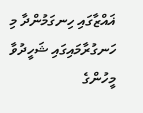ޣައްޒާގައި ހިނގަމުންދާ މި ހަނގުރާމައިގައި ޝަހީދުވާ މީހުންގެ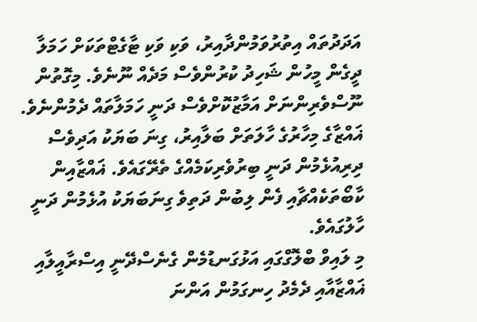އަދަދުތައް އިތުރުވަމުންދާއިރު، ވަކި ވަކި ޓާގެޓްތަކަށް ހަމަލާ ދީގެން މީހުން ޝަހިދު ކުރުންވެސް މަދެއް ނޫނެވެ. މިގޮތުން ނޫސްވެރިންނަށް އަމާޒުކޮށްވެސް ދަނީ ހަމަލާތައް ދެމުންނެވެ.
ޣައްޒާގެ މިހާރުގެ ހާލަތަށް ބަލާއިރު، ގިނަ ބަޔަކު އަދިވެސް ދިރިއުޅެމުން ދަނީ ބިރުވެރިކަމެއްގެ ތެރޭގައެވެ. ޣައްޒާއިން ކާބޯތަކެއްޗާއި ފެން ލިބުން ދަތިވެ ގިނަބަޔަކު އުޅެމުން ދަނީ ހާލުގައެވެ.
މި ލައިވް ބްލޮގްގައި އަޅުގަނޑުމެން ގެނެސްދޭނީ އިސްރާއީލާއި ޣައްޒާއާއި ދެމެދު ހިނގަމުން އަންނަ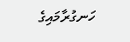ހަނގުރާމައިގެ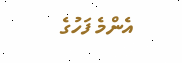އެންމެ ފަހުގެ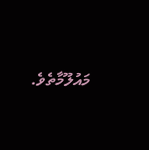މައުލޫމާތެވެ.